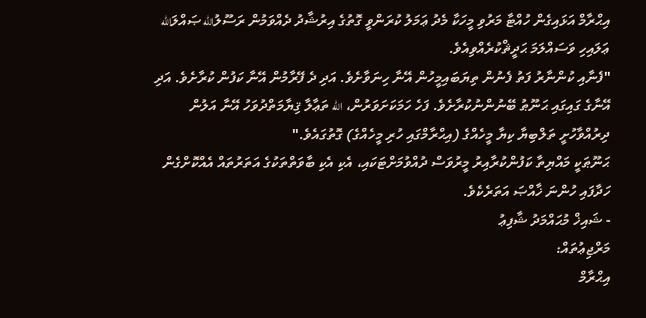އިޙްރާމް އަޅައިގެން ހުއްޓާ މަރުވި މީހަކާ މެދު ޢަމަލު ކުރަންވީ ގޮތުގެ އިރުޝާދު ދެއްވަމުން ރަސޫލުالله ޞައްލަالله ޢަލައިހި ވަސައްލަމަ ޙަދީޘްކުރެއްވިއެވެ.
"ފެނާއި ކުންނާރު ފަތު ފެނުން ތިޔަބައިމީހުން އޭނާ ހިނަވާށެވެ. އަދި ދެ ފޭރާމުން އޭނާ ކަފުން ކުރާށެވެ. އަދި އޭނާގެ ގައިގައި ޙަނޫޠު ބޭނުންނުކުރާށެވެ. ފަހެ ހަމަކަށަވަރުން، الله ތަޢާލާ ޤިޔާމަތްދުވަހު އޭނާ އަލުން ދިރުއްވާހުށީ ތަލްބިޔާ ކިޔާ މީހެއްގެ (އިޙްރާމްގައި ހުރި މީހެއްގެ) ގޮތުގައެވެ."
ޙަނޫޠަކީ މައްޔިތާ ކަފުންކުރާއިރު މީރުވަސް ދުއްވުމަށްޓަކައި، އެކި އެކި ބާވަތްތަކުގެ އަތަރުތައް އެއްކޮށްގެން ހަދާފައި ހުންނަ ޚާއްޞަ އަތަރެކެވެ.
- ޝައިޚް މުޙައްމަދު ޝާފިޢު
މަރްޖިޢުތައް:
އިޙްރާމް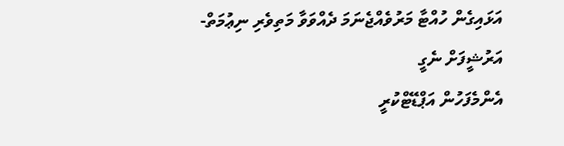އަޅައިގެން ހުއްޓާ މަރުވެއްޖެނަމަ ދެއްވަވާ މަތިވެރި ނިޢުމަތް-
އަރުޝީފަށް ނެގީ
އެންމެފަހުން އަޕްޑޭޓްކުރީ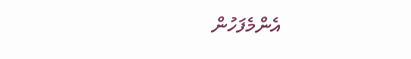އެންމެފަހުން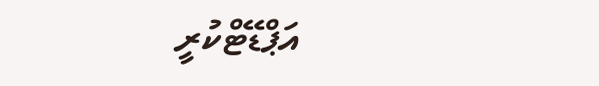އަޕްޑޭޓްކުރީ